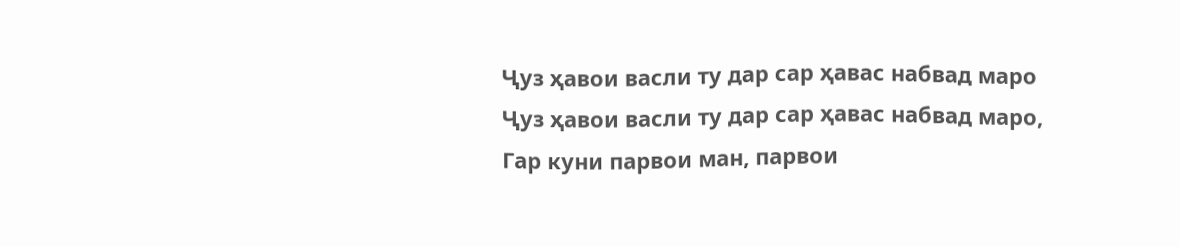Ҷуз ҳавои васли ту дар сар ҳавас набвад маро
Ҷуз ҳавои васли ту дар сар ҳавас набвад маро,
Гар куни парвои ман, парвои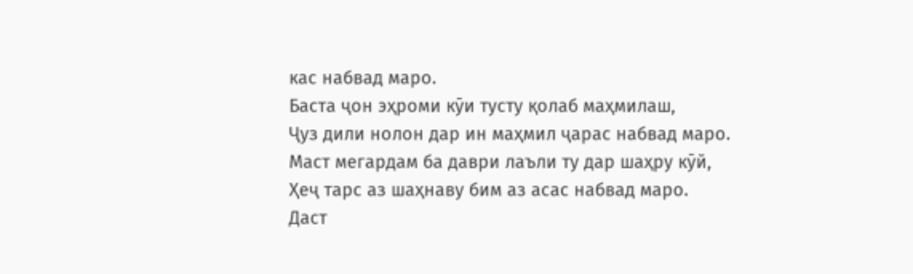кас набвад маро.
Баста ҷон эҳроми кӯи тусту қолаб маҳмилаш,
Ҷуз дили нолон дар ин маҳмил ҷарас набвад маро.
Маст мегардам ба даври лаъли ту дар шаҳру кӯй,
Ҳеҷ тарс аз шаҳнаву бим аз асас набвад маро.
Даст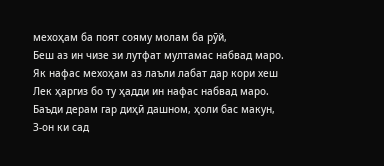мехоҳам ба поят сояму молам ба рӯй,
Беш аз ин чизе зи лутфат мултамас набвад маро.
Як нафас мехоҳам аз лаъли лабат дар кори хеш
Лек ҳаргиз бо ту ҳадди ин нафас набвад маро.
Баъди дерам гар диҳӣ дашном, ҳоли бас макун,
З-он ки сад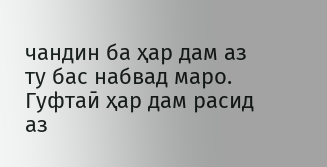чандин ба ҳар дам аз ту бас набвад маро.
Гуфтаӣ ҳар дам расид аз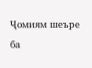Ҷомиям шеъре ба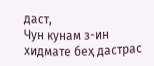даст,
Чун кунам з-ин хидмате беҳ дастрас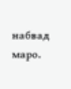набвад маро.